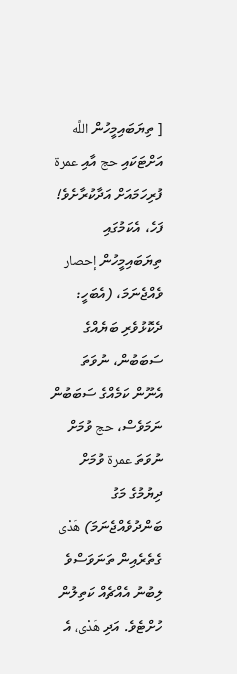[ ތިޔަބައިމީހުން اللَّه އަށްޓަކައި حج އާއި عمرة ފުރިހަމައަށް އަދާކުރާށެވެ! ފަހެ، އެކަމުގައި ތިޔަބައިމީހުން إحصار ވެއްޖެނަމަ، (އެބަހީ: ދެކޮޅުވެރި ބަޔެއްގެ ސަބަބުން، ނުވަތަ އެނޫން ކަމެއްގެ ސަބަބުން ނަމަވެސް، حج ވުމަށް ނުވަތަ عمرة ވުމަށް ދިޔުމުގެ މަގު ބަންދުވެއްޖެނަމަ) هَدْى ގެތެރެއިން ތަނަވަސްވެ ލިބުނު އެއްޗެއް ކަތިލުން ހުށްޓެވެ. އަދި هَدْى، އެ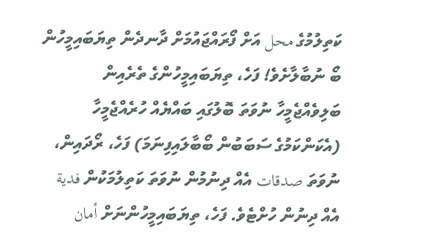ކަތިލުމުގެ محل އަށް ފޯރައްޖައުމަށް ދާނދެން ތިޔަބައިމީހުން ބޯ ނުބާލާށެވެ! ފަހެ، ތިޔަބައިމީހުންގެ ތެރެއިން ބަލިވެއްޖެމީހާ ނުވަތަ ބޮލުގައި ބައްޔެއް ހުރެއްޖެމީހާ (އެކަންކަމުގެ ސަބަބުން ބޯބާލައިފިނަމަ) ފަހެ، ރޯދައިން، ނުވަތަ صدقات އެއް ދިނުމުން ނުވަތަ ކަތިލުމަކުން فدية އެއް ދިނުން ހުށްޓެވެ. ފަހެ، ތިޔަބައިމީހުންނަށް أمان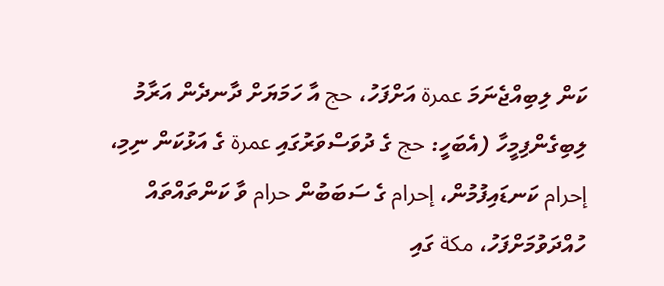ކަން ލިބިއްޖެނަމަ عمرة އަށްފަހު، حج އާ ހަމަޔަށް ދާނދެން އަރާމު ލިބިގެންފިމީހާ (އެބަހީ: حج ގެ ދުވަސްވަރުގައި عمرة ގެ އަޅުކަން ނިމި، إحرام ކަނޑައިފުމުން، إحرام ގެ ސަބަބުން حرام ވާ ކަންތައްތައް ހުއްދަވުމަށްފަހު، مكة ގައި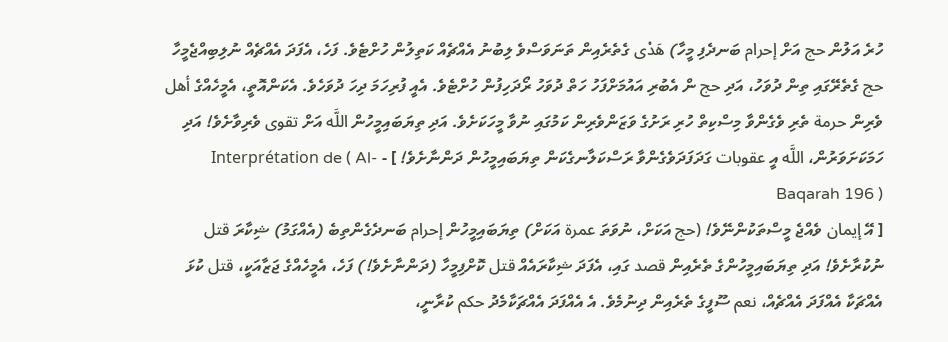ހުރެ އަލުން حج އަށް إحرام ބަނދެފި މީހާ) هَدْى ގެތެރެއިން ތަނަވަސްވެ ލިބުނު އެއްޗެއް ކަތިލުން ހުށްޓެވެ. ފަހެ، އެފަދަ އެއްޗެއް ނުލިބިއްޖެމީހާ حج ގެތެރޭގައި ތިން ދުވަހު، އަދި حج ން އެބުރި އައުމަށްފަހު ހަތް ދުވަހު ރޯދަހިފުން ހުށްޓެވެ. އެއީ ފުރިހަމަ ދިހަ ދުވަހެވެ. އެކަންއޮތީ، އެމީހެއްގެ أهل ވެރިން حرمة ތެރި ވެގެންވާ މިސްކިތް ހުރި ރަށުގެ ވަޒަންވެރިން ކަމުގައި ނުވާ މީހަކަށެވެ. އަދި ތިޔަބައިމީހުން اللَّه އަށް تقوى ވެރިވާށެވެ! އަދި ހަމަކަށަވަރުން، اللَّه އީ عقوبات ގަދަފަދަވެގެންވާ ރަސްކަލާނގެކަން ތިޔަބައިމީހުން ދަންނާށެވެ! ] - Interprétation de ( Al-Baqarah 196 )
[ އޭ إيمان ވެއްޖެ މީސްތަކުންނޭވެ! (حج އަކަށް، ނުވަތަ عمرة އަކަށް) ތިޔަބައިމީހުން إحرام ބަނދެގެންތިބެ (އެއްގަމު) ޝިކާރަ قتل ނުކުރާށެވެ! އަދި ތިޔަބައިމީހުންގެ ތެރެއިން قصد ގައި، އެފަދަ ޝިކާރައެއް قتل ކޮށްފިމީހާ (ދަންނާށެވެ!) ފަހެ، އެމީހެއްގެ ޖަޒާއަކީ، قتل ކުޅަ އެއްޗަކާ އެއްފަދަ އެއްޗެއް، نعم ސޫފީގެ ތެރެއިން ދިނުމެވެ. އެ އެއްފަދަ އެއްޗަކާމެދު حكم ކުރާނީ،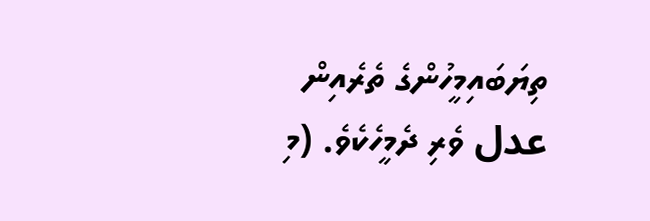ތިޔަބައިމީހުންގެ ތެރެއިން عدل ވެރި ދެމީހެކެވެ. (މި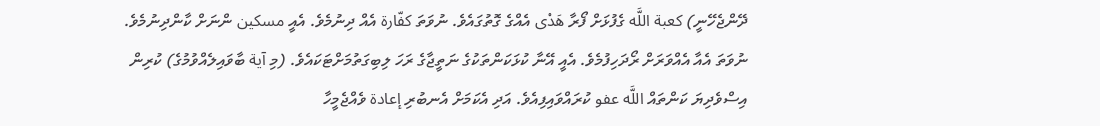ދޭންޖެހޭނީ) كعبة اللَّه ގެފުޅަށް ފޯރާ هَدْى އެއްގެ ގޮތުގައެވެ. ނުވަތަ كفّارة އެއް ދިނުމެވެ. އެއީ مسكين ންނަށް ކާންދިނުމެވެ. ނުވަތަ އެއާ އެއްވަރަށް ރޯދަހިފުމެވެ. އެއީ އޭނާ ކުޅަކަންތަކުގެ ނަތީޖާގެ ރަހަ ލިބިގަތުމަށްޓަކައެވެ. (މި آية ބާވައިލެއްވުމުގެ) ކުރިން އިސްވެދިޔަ ކަންތައް اللَّه عفو ކުރައްވައިފިއެވެ. އަދި އެކަމަށް އެނބުރި إعادة ވެއްޖެމީހާ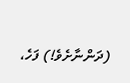(ދަންނާށެވެ!) ފަހެ،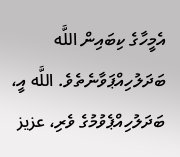އެމީހާގެ ކިބައިން اللَّه ބަދަލުހިއްޕަވާނެތެވެ. اللَّه އީ، ބަދަލުހިއްޕެވުމުގެ ވެރި، عزيز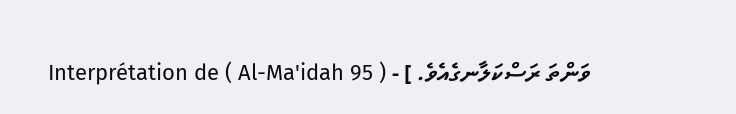ވަންތަ ރަސްކަލާނގެއެވެ. ] - Interprétation de ( Al-Ma'idah 95 )